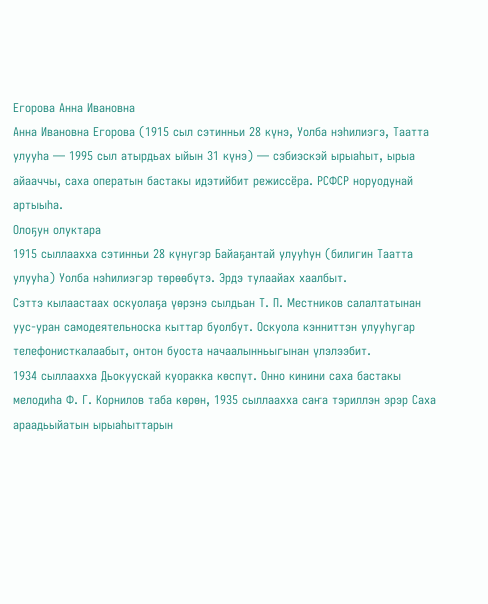Егорова Анна Ивановна
Анна Ивановна Егорова (1915 сыл сэтинньи 28 күнэ, Уолба нэһилиэгэ, Таатта улууһа — 1995 сыл атырдьах ыйын 31 күнэ) — сэбиэскэй ырыаһыт, ырыа айааччы, саха оператын бастакы идэтийбит режиссёра. РСФСР норуодунай артыыһа.
Олоҕун олуктара
1915 сыллаахха сэтинньи 28 күнугэр Байаҕантай улууһун (билигин Таатта улууһа) Уолба нэһилиэгэр төрөөбүтэ. Эрдэ тулаайах хаалбыт.
Сэттэ кылаастаах оскуолаҕа үөрэнэ сылдьан Т. П. Местников салалтатынан уус-уран самодеятельноска кыттар буолбут. Оскуола кэнниттэн улууһугар телефонисткалаабыт, онтон буоста начаалынньыгынан үлэлээбит.
1934 сыллаахха Дьокуускай куоракка көспүт. Онно кинини саха бастакы мелодиһа Ф. Г. Корнилов таба көрөн, 1935 сыллаахха саҥа тэриллэн эрэр Саха араадьыйатын ырыаһыттарын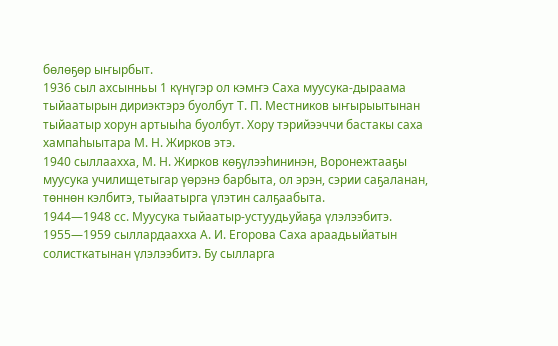бөлөҕөр ыҥырбыт.
1936 сыл ахсынньы 1 күнүгэр ол кэмҥэ Саха муусука-дыраама тыйаатырын дириэктэрэ буолбут Т. П. Местников ыҥырыытынан тыйаатыр хорун артыыһа буолбут. Хору тэрийээччи бастакы саха хампаһыытара М. Н. Жирков этэ.
1940 сыллаахха, М. Н. Жирков көҕүлээһининэн, Воронежтааҕы муусука училищетыгар үөрэнэ барбыта, ол эрэн, сэрии саҕаланан, төннөн кэлбитэ, тыйаатырга үлэтин салҕаабыта.
1944—1948 сс. Муусука тыйаатыр-устуудьуйаҕа үлэлээбитэ.
1955—1959 сыллардаахха А. И. Егорова Саха араадьыйатын солисткатынан үлэлээбитэ. Бу сылларга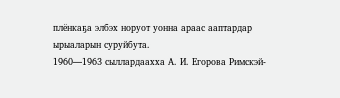плёнкаҕа элбэх норуот уонна араас ааптардар ырыаларын суруйбута.
1960—1963 сыллардаахха А. И. Егорова Римскэй-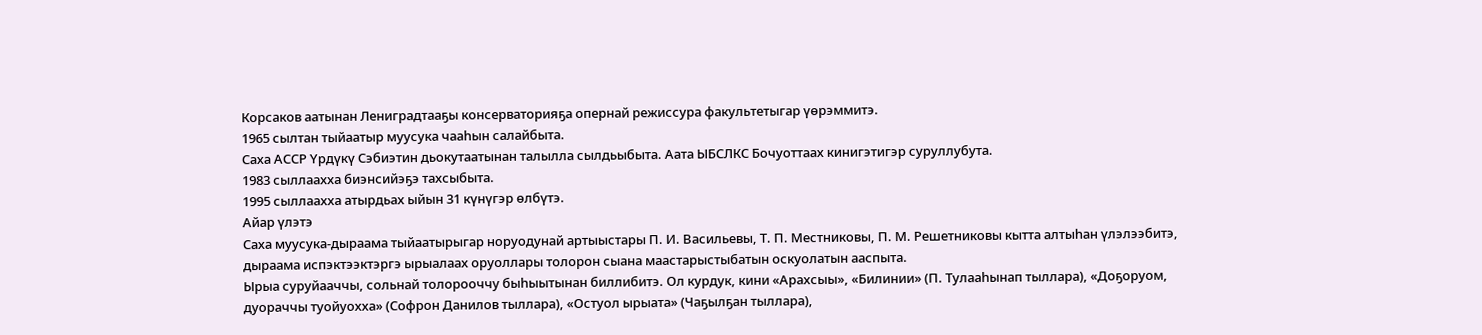Корсаков аатынан Лениградтааҕы консерваторияҕа опернай режиссура факультетыгар үөрэммитэ.
1965 сылтан тыйаатыр муусука чааһын салайбыта.
Саха АССР Үрдүкү Сэбиэтин дьокутаатынан талылла сылдьыбыта. Аата ЫБСЛКС Бочуоттаах кинигэтигэр суруллубута.
1983 сыллаахха биэнсийэҕэ тахсыбыта.
1995 сыллаахха атырдьах ыйын 31 күнүгэр өлбүтэ.
Айар үлэтэ
Саха муусука-дыраама тыйаатырыгар норуодунай артыыстары П. И. Васильевы, Т. П. Местниковы, П. М. Решетниковы кытта алтыһан үлэлээбитэ, дыраама испэктээктэргэ ырыалаах оруоллары толорон сыана маастарыстыбатын оскуолатын ааспыта.
Ырыа суруйааччы, сольнай толорооччу быһыытынан биллибитэ. Ол курдук, кини «Арахсыы», «Билинии» (П. Тулааһынап тыллара), «Доҕоруом, дуораччы туойуохха» (Софрон Данилов тыллара), «Остуол ырыата» (Чаҕылҕан тыллара),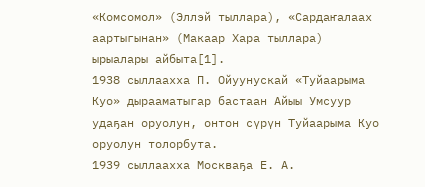«Комсомол» (Эллэй тыллара), «Сардаҥалаах аартыгынан» (Макаар Хара тыллара) ырыалары айбыта[1].
1938 сыллаахха П. Ойуунускай «Туйаарыма Куо» дырааматыгар бастаан Айыы Умсуур удаҕан оруолун, онтон сүрүн Туйаарыма Куо оруолун толорбута.
1939 сыллаахха Москваҕа Е. А.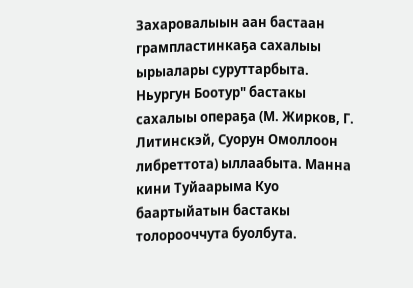Захаровалыын аан бастаан грампластинкаҕа сахалыы ырыалары суруттарбыта.
Ньургун Боотур" бастакы сахалыы операҕа (М. Жирков, Г. Литинскэй, Суорун Омоллоон либреттота) ыллаабыта. Манна кини Туйаарыма Куо баартыйатын бастакы толорооччута буолбута.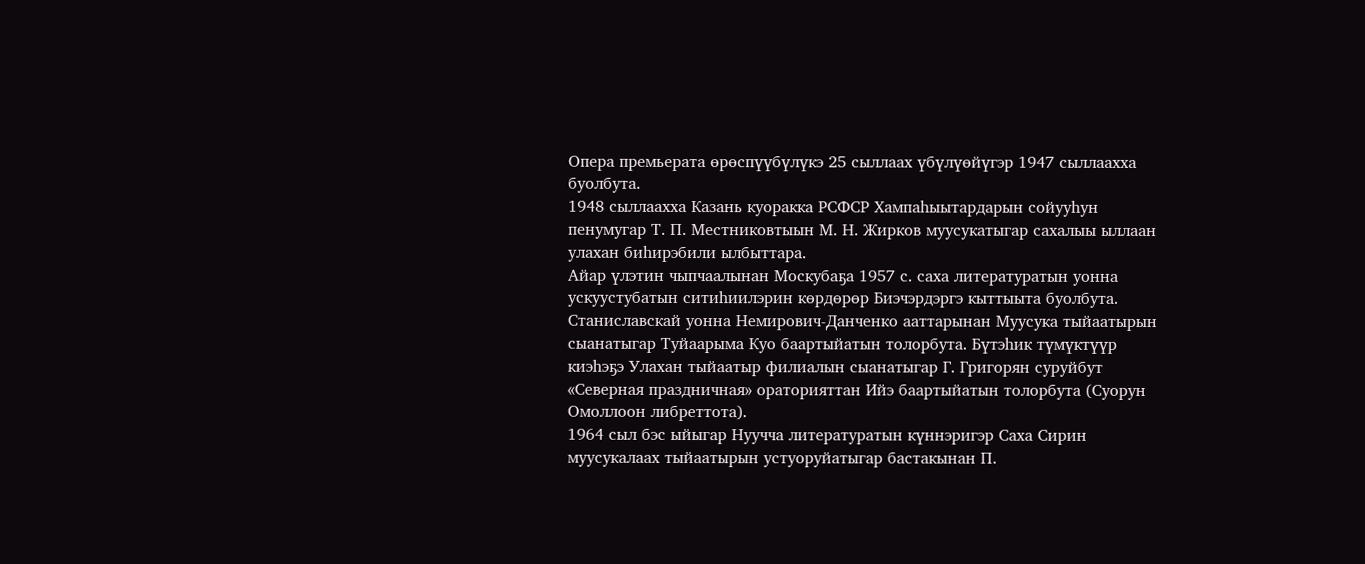Опера премьерата өрөспүүбүлүкэ 25 сыллаах үбүлүөйүгэр 1947 сыллаахха буолбута.
1948 сыллаахха Казань куоракка РСФСР Хампаһыытардарын сойууһун пенумугар Т. П. Местниковтыын М. Н. Жирков муусукатыгар сахалыы ыллаан улахан биһирэбили ылбыттара.
Айар үлэтин чыпчаалынан Москубаҕа 1957 с. саха литературатын уонна ускуустубатын ситиһиилэрин көрдөрөр Биэчэрдэргэ кыттыыта буолбута. Станиславскай уонна Немирович-Данченко ааттарынан Муусука тыйаатырын сыанатыгар Туйаарыма Куо баартыйатын толорбута. Бүтэһик түмүктүүр киэһэҕэ Улахан тыйаатыр филиалын сыанатыгар Г. Григорян суруйбут «Северная праздничная» ораторияттан Ийэ баартыйатын толорбута (Суорун Омоллоон либреттота).
1964 сыл бэс ыйыгар Нуучча литературатын күннэригэр Саха Сирин муусукалаах тыйаатырын устуоруйатыгар бастакынан П.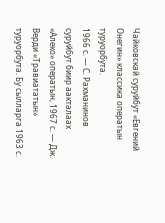Чайковскай суруйбут «Евгений Онегин» классика оператын туруорбута.
1966 с. — С. Рахманинов суруйбут биир аакталаах «Алеко» оператын, 1967 с. — Дж. Верди «Травиататын» туруорбута. Бу сылларга 1963 с.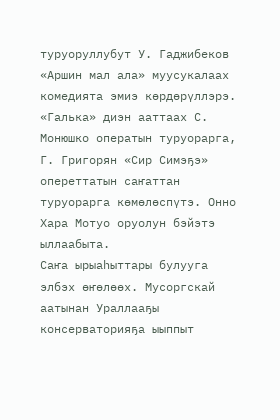туруоруллубут У. Гаджибеков «Аршин мал ала» муусукалаах комедията эмиэ көрдөрүллэрэ.
«Галька» диэн ааттаах С. Монюшко оператын туруорарга, Г. Григорян «Сир Симэҕэ» опереттатын саҥаттан туруорарга көмөлөспүтэ. Онно Хара Мотуо оруолун бэйэтэ ыллаабыта.
Саҥа ырыаһыттары булууга элбэх өҥөлөөх. Мусоргскай аатынан Ураллааҕы консерваторияҕа ыыппыт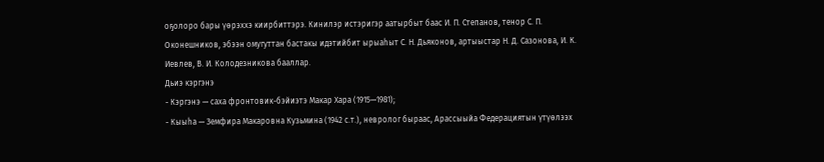оҕолоро бары үөрэххэ киирбиттэрэ. Кинилэр истэригэр аатырбыт баас И. П. Степанов, тенор С. П. Оконешников, эбээн омугуттан бастакы идэтийбит ырыаһыт С. Н. Дьяконов, артыыстар Н. Д. Сазонова, И. К. Иевлев, В. И. Колодезникова бааллар.
Дьиэ кэргэнэ
- Кэргэнэ — саха фронтовик-бэйиэтэ Макар Хара (1915—1981);
- Кыыһа — Земфира Макаровна Кузьмина (1942 с.т.), невролог быраас, Арассыыйа Федерациятын үтүөлээх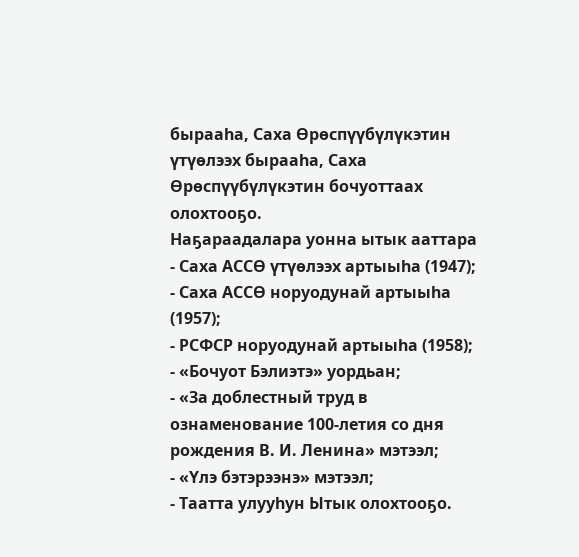бырааһа, Саха Өрөспүүбүлүкэтин үтүөлээх бырааһа, Саха Өрөспүүбүлүкэтин бочуоттаах олохтооҕо.
Наҕараадалара уонна ытык ааттара
- Саха АССӨ үтүөлээх артыыһа (1947);
- Саха АССӨ норуодунай артыыһа (1957);
- РСФСР норуодунай артыыһа (1958);
- «Бочуот Бэлиэтэ» уордьан;
- «За доблестный труд в ознаменование 100-летия со дня рождения В. И. Ленина» мэтээл;
- «Үлэ бэтэрээнэ» мэтээл;
- Таатта улууһун Ытык олохтооҕо.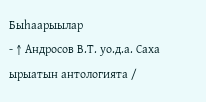Быһаарыылар
- ↑ Андросов В.Т. уо.д.а. Саха ырыатын антологията /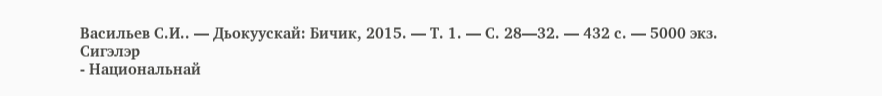Васильев С.И.. — Дьокуускай: Бичик, 2015. — Т. 1. — С. 28—32. — 432 с. — 5000 экз.
Сигэлэр
- Национальнай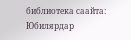библиотека саайта: Юбилярдар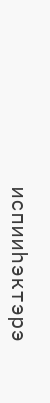испииһэктэрэ